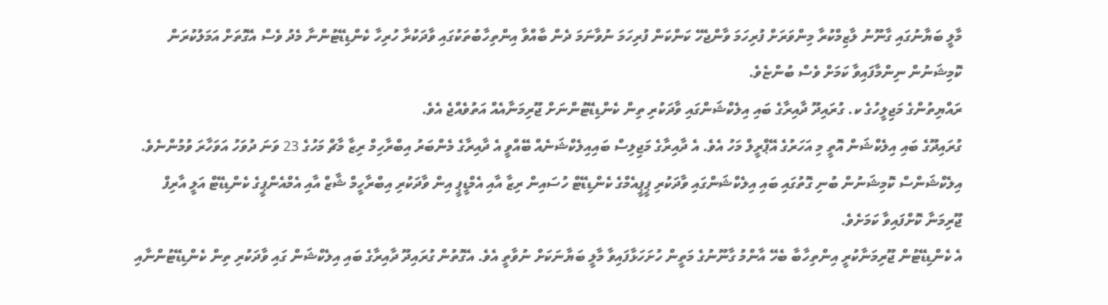މާލީ ބަޔާނުގައި ގާނޫނު ލާޒިމްކުރާ މިންވަރަށް ފުރިހަމަ ވާންޖެހޭ ކަންކަން ފުރިހަމަ ނުވާނަމަ ދެން ބާއްވާ އިންތިހާބުތަކުގައި ވާދަކުރާ ހުރިހާ ކެންޑިޑޭޓުންނާ މެދު ވެސް އެގޮތަށް އަމަލުކުރަން ކޮމިޝަނުން ނިންމާފައިވާ ކަމަށް ވެސް ބުންޏެވެ.
ރައްޔިތުންގެ މަޖިލީހުގެ ކ. ގުރައިދޫ ދާއިރާގެ ބައި އިލެކްޝަންގައި ވާދަކުރި ތިން ކެންޑިޑޭޓުންނަށް ޖޫރިމަނާއެއް އަތުވެއްޖެ އެވެ.
ގުރައިދޫގެ ބައި އިލެކްޝަން އޮތީ މި އަހަރުގެ އޭޕްރީލް މަހު އެވެ. އެ ދާއިރާގެ މަޖިލިސް ބައިއިލެކްޝަނެއް ބޭއްވީ އެ ދާއިރާގެ މެންބަރު އިބްރާހިމް ރިޒާ މާޗް މަހުގެ 23 ވަނަ ދުވަހު އަވަހާރަ ވުމުންނެވެ.
އިލެކްޝަންސް ކޮމިޝަނުން ބުނި ގޮތުގައި ބައި އިލެކްޝަންގައި ވާދަކުރި ޕީޕީއެމްގެ ކެންޑިޑޭޓް ހުސައިން ރިޒާ އާއި އެމްޑީޕީ އިން ވާދަކުރި އިބްރާހީމް ޝާޒް އާއި އެމްއެންޕީގެ ކެންޑިޑޭޓް އަލީ އާރިފް ޖޫރިމަނާ ކޮށްފައިވާ ކަމަށެވެ.
އެ ކެންޑިޑޭޓުން ޖޫރިމަނާކުރީ އިންތިހާބާ ބެހޭ އާންމު ގާނޫނުގެ މަތީން ހުށަހަޅާފައިވާ މާލީ ބަޔާނަކަށް ނުވާތީ އެވެ. އެގޮތުން ގުރައިދޫ ދާއިރާގެ ބައި އިލެކްޝަން ގައި ވާދަކުރި ތިން ކެންޑިޑޭޓުންނާއި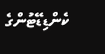ކެންޑިޑޭޓުންގެ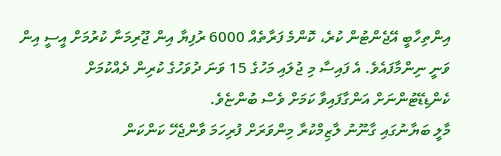އިންތިހާބީ އޭޖެންޓުން ކުރެ، ކޮންމެ ފަރާތެއް 6000 ރުފިޔާ އިން ޖޫރިމަނާ ކުރުމަށް އީސީ އިން ވަނީ ނިންމާފައެވެ. އެ ފައިސާ މި ޖުލައި މަހުގެ 15 ވަނަ ދުވަހުގެ ކުރިން ދެއްކުމަށް ކެންޑިޑޭޓުންނަށް އަންގާފައިވާ ކަމަށް ވެސް ބުންޏެވެ.
މާލީ ބަޔާނުގައި ގާނޫނު ލާޒިމްކުރާ މިންވަރަށް ފުރިހަމަ ވާންޖެހޭ ކަންކަން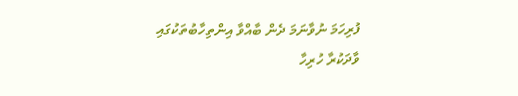ފުރިހަމަ ނުވާނަމަ ދެން ބާއްވާ އިންތިހާބުތަކުގައި ވާދަކުރާ ހުރިހާ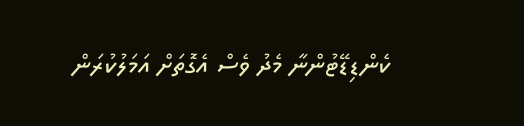ކެންޑިޑޭޓުންނާ މެދު ވެސް އެގޮތަށް އަމަލުކުރަން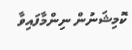ކޮމިޝަނުން ނިންމާފައިވާ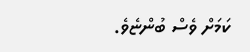ކަމަށް ވެސް ބުންޏެވެ.